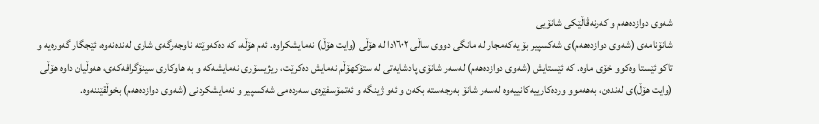شەوی دوازدەهەم و کەرنەڤاڵێکی شانۆیی
شانۆنامەی (شەوی دوازدەهەم)ی شەکسپیر بۆ یەکەمجار لە مانگی دووی ساڵی ١٦٠٢دا لە هۆڵی (وایت هۆڵ) نەمایشکراوە. ئەم هۆڵە، کە دەکەوێتە ناوجەرگەی شاری لەندەنەوە، ئێجگار گەورەیە و تاکو ئێستا وەکوو خۆی ماوە. کە ئێستایش (شەوی دوازدەهەم) لەسەر شانۆی پادشایەتی لە ستۆکهۆڵم نەمایش دەکرێت، ریژیسۆری نەمایشەکە و بە هاوکاری سینۆگرافەکەی، هەوڵیان داوە هۆڵی (وایت هۆڵ)ی لەندەن، بەهەموو وردەکارییەکانییەوە لەسەر شانۆ بەرجەستە بکەن و ئەو ژینگە و ئەتمۆسفێرەی سەردەمی شەکسپیر و نەمایشکردنی (شەوی دوازدەهەم) بخوڵقێننەوە.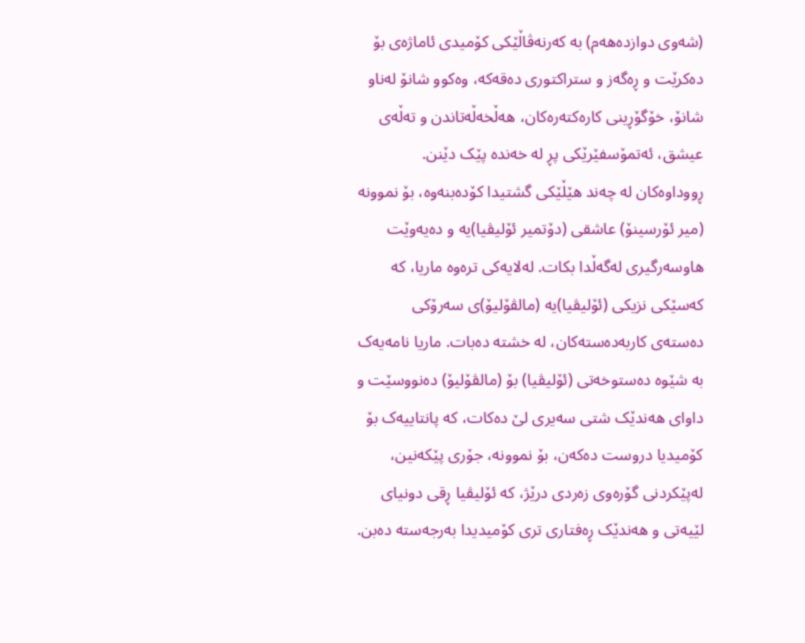(شەوی دوازدەهەم) بە کەرنەڤاڵێکی کۆمیدی ئاماژەی بۆ دەکرێت و ڕەگەز و ستراکتوری دەقەکە، وەکوو شانۆ لەناو شانۆ، خۆگۆڕینی کارەکتەرەکان، هەڵخەڵەتاندن و تەڵەی عیشق، ئەتمۆسفێرێکی پڕ لە خەندە پێک دێنن. ڕووداوەکان لە چەند هێڵێکی گشتیدا کۆدەبنەوە، بۆ نموونە (میر ئۆرسینۆ) عاشقی (دۆتمیر ئۆلیڤیا)یە و دەیەوێت هاوسەرگیری لەگەڵدا بکات. لەلایەکی ترەوە ماریا، کە کەسێکی نزیکی (ئۆلیڤیا)یە (مالڤۆلیۆ)ی سەرۆکی دەستەی کاربەدەستەکان، لە خشتە دەبات. ماریا نامەیەک بە شێوە دەستوخەتی (ئۆلیڤیا) بۆ (مالڤۆلیۆ) دەنووسێت و داوای هەندێک شتی سەیری لێ دەکات، کە پانتاییەک بۆ کۆمیدیا دروست دەکەن، بۆ نموونە، جۆری پێکەنین، لەپێکردنی گۆرەوی زەردی درێژ، کە ئۆلیڤیا ڕقی دونیای لێیەتی و هەندێک ڕەفتاری تری کۆمیدیدا بەرجەستە دەبن.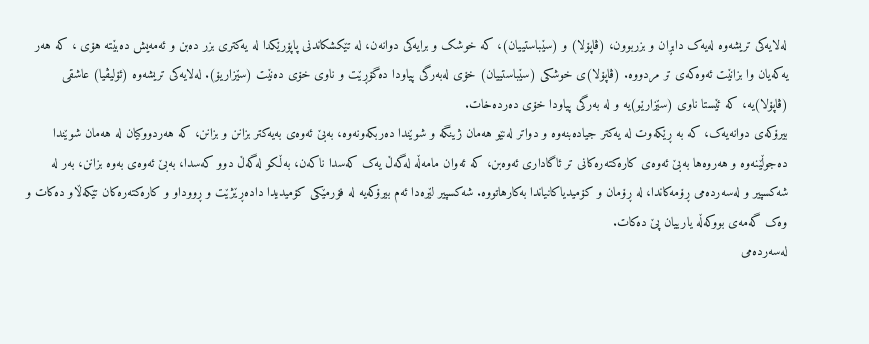لەلایەکی تریشەوە لەیەک دابڕان و بزربوون، (ڤاپۆلا) و (سێباستییان)، کە خوشک و برایەکی دوانەن، لە تێکشکاندنی پاپۆرێکدا لە یەکتری بزر دەبن و ئەمەیش دەبێتە هۆی ، کە هەر یەکەیان وا بزانێت ئەوەکەی تر مردووە. (ڤاپۆلا)ی خوشکی (سێباستییان) خۆی لەبەرگی پیاودا دەگۆڕێت و ناوی خۆی دەنێت (سێزاریۆ). لەلایەکی تریشەوە (ئۆلیڤیا) عاشقی (ڤاپۆلا)یە، کە ئێستا ناوی (سێزارێو)یە و لە بەرگی پیاودا خۆی دەردەخات.
بیرۆکەی دوانەیەک، کە بە ڕێکەوت لە یەکتر جیادەبنەوە و دواتر لەنێو هەمان ژینگە و شوێندا دەربکەونەوە، بەبێ ئەوەی بەیەکتر بزانن و بزانن، کە هەردووکیان لە هەمان شوێندا دەجوڵێنەوە و هەروەها بەبێ ئەوەی کارەکتەرەکانی تر ئاگاداری ئەوەبن، کە ئەوان مامەڵە لەگەڵ یەک کەسدا ناکەن، بەڵکو لەگەڵ دوو کەسدا، بەبێ ئەوەی بەوە بزانن، بەر لە شەکسپیر و لەسەردەمی ڕۆمەکاندا، لە ڕۆمان و کۆمیدیاکانیاندا بەکارهاتووە. شەکسپیر لێرەدا ئەم بیرۆکەیە لە فۆرمێکی کۆمیدیدا دادەڕێژێت و ڕووداو و کارەکتەرەکان تێکەڵاو دەکات و وەک گەمەی بووکەڵە یارییان پێ دەکات.
لەسەردەمی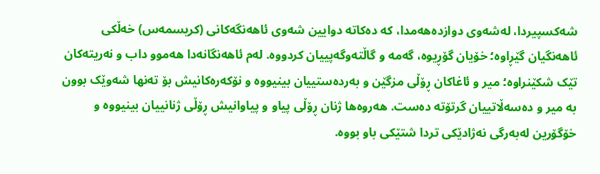شەکسپیردا، لەشەوی دوازدەهەمدا، کە دەکاتە دوایین شەوی ئاهەنگەکانی (کریسمەس) خەڵکی ئاهەنگیان گێڕاوە؛ خۆیان گۆڕیوە، گەمە و گاڵتەوگەپییان کردووە. لەم ئاهەنگانەدا هەموو داب و نەریتەکان تێک شکێنراوە؛ میر و ئاغاکان ڕۆڵی مزگێن و بەردەستییان بینیووە و نۆکەرەکانیش بۆ تەنها شەوێک بوون بە میر و دەسەڵاتییان گرتۆتە دەست. هەروەها ژنان ڕۆڵی پیاو و پیاوانیش ڕۆڵی ژنانییان بینیووە و خۆگۆرین لەبەرگی نەژادێکی تردا شتێکی باو بووە.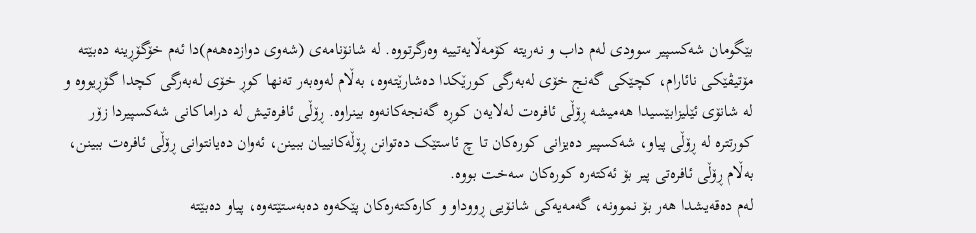بێگومان شەکسپیر سوودی لەم داب و نەریتە کۆمەڵایەتییە وەرگرتووە. لە شانۆنامەی (شەوی دوازدەهەم)دا ئەم خۆگۆڕینە دەبێتە مۆتیڤێکی نائارام، کچێکی گەنج خۆی لەبەرگی کورێکدا دەشارێتەوە، بەڵام لەوەبەر تەنها کوڕ خۆی لەبەرگی کچدا گۆڕیووە و لە شانۆی ئێلیزابێسیدا هەمیشە ڕۆڵی ئافرەت لەلایەن کوڕە گەنجەکانەوە بینراوە. ڕۆڵی ئافرەتیش لە دراماکانی شەکسپیردا زۆر کورتترە لە ڕۆڵی پیاو، شەکسپیر دەیزانی کورەکان تا چ ئاستێک دەتوانن ڕۆڵەکانییان ببینن، ئەوان دەیانتوانی ڕۆڵی ئافرەت ببینن، بەڵام ڕۆڵی ئافرەتی پیر بۆ ئەکتەرە کورەکان سەخت بووە.
لەم دەقەیشدا هەر بۆ نموونە، گەمەیەکی شانۆیی ڕووداو و کارەکتەرەکان پێکەوە دەبەستێتەوە، پیاو دەبێتە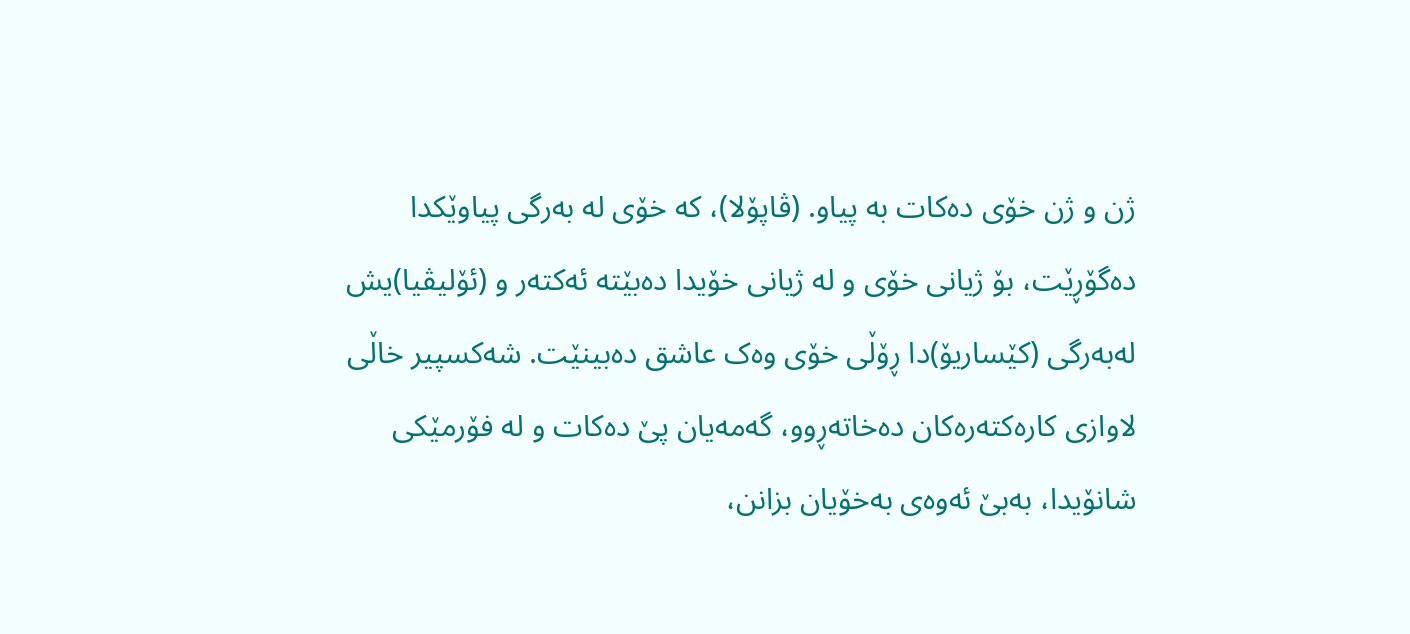ژن و ژن خۆی دەکات بە پیاو. (ڤاپۆلا)، کە خۆی لە بەرگی پیاوێکدا دەگۆڕێت، بۆ ژیانی خۆی و لە ژیانی خۆیدا دەبێتە ئەکتەر و (ئۆلیڤیا)یش لەبەرگی (کێساریۆ)دا ڕۆڵی خۆی وەک عاشق دەبینێت. شەکسپیر خاڵی لاوازی کارەکتەرەکان دەخاتەڕوو، گەمەیان پێ دەکات و لە فۆرمێکی شانۆیدا، بەبێ ئەوەی بەخۆیان بزانن،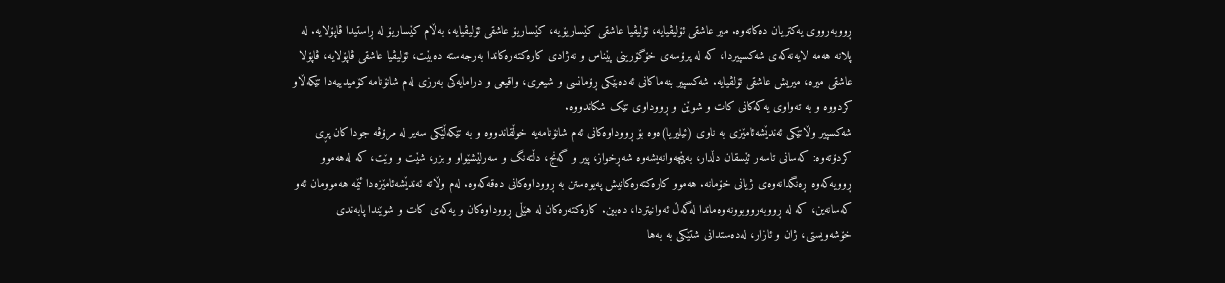ڕووبەرووی یەکتریان دەکاتەوە. میر عاشقی ئۆلیڤیایە، ئۆلیڤیا عاشقی کێساریۆیە، کێساریۆ عاشقی ئۆلیڤیایە، بەڵام کێساریۆ لە ڕاستیدا ڤاپۆلایە. لە پلانە هەمە لایەنەکەی شەکسپیردا، کە لە پرۆسەی خۆگۆرینی پێناس و نەژادی کارەکتەرەکاندا بەرجەستە دەبێت، ئۆلیڤیا عاشقی ڤاپۆلایە، ڤاپۆلا عاشقی میرە، میریش عاشقی ئۆلڤیایە. شەکسپیر بنەماکانی ئەدەبێکی ڕۆمانسی و شیعری، واقیعی و درامایەکی بەرزی لەم شانۆنامە کۆمیدییەدا تێکەڵاو کردووە و بە تەواوی یەکەکانی کات و شوێن و ڕووداوی تێک شکاندووە.
شەکسپیر وڵاتێکی ئەندێشەئامێزی بە ناوی (ئیلیریا)ەوە بۆ ڕووداوەکانی ئەم شانۆنامەیە خوڵقاندووە و بە تێکەڵێکی سەیر لە مرۆڤە جوداکان پڕی کردۆتەوە: کەسانی تاسەر ئێسقان دڵدار، بەپێچەوانەیشەوە شەڕخواز، پیر و گەنج، دڵتەنگ و سەرلێشێواو و بزر، شێت و وێت، کە لەهەموو ڕوویەکەوە ڕەنگدانەوەی ژیانی خۆمانە. هەموو کارەکتەرەکانیش پەیوەستن بە ڕووداوەکانی دەقەکەوە. لەم وڵاتە ئەندێشەئامێزەدا ئێمە هەموومان ئەو کەسانەین، کە لە ڕووبەرووبوونەوەماندا لەگەڵ ئەوانیتردا، دەبین. کارەکتەرەکان لە هێڵی ڕووداوەکان و یەکەی کات و شوێندا پابەندی خۆشەویستی، ژان و ئازار، لەدەستدانی شتێکی بە بەها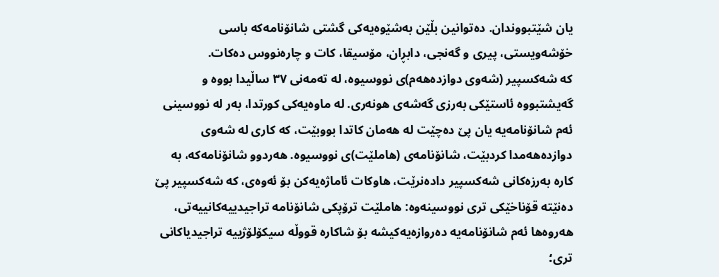یان شێتبووندان. دەتوانین بڵێن بەشێوەیەکی گشتی شانۆنامەکە باسی خۆشەویستی، پیری و گەنجی، دابڕان، مۆسیقا، کات و چارەنووس دەکات.
کە شەکسپیر (شەوی دوازدەهەم)ی نووسیوە، لە تەمەنی ٣٧ ساڵیدا بووە و گەیشتبووە ئاستێکی بەرزی گەشەی هونەری. لە ماوەیەکی کورتدا، بەر لە نووسینی ئەم شانۆنامەیە یان پێ دەچێت لە هەمان کاتدا بووبێت، کە کاری لە شەوی دوازدەهەمدا کردبێت، شانۆنامەی (هاملێت)ی نووسیوە. هەردوو شانۆنامەکە، بە کارە بەرزەکانی شەکسپیر دادەنرێت، هاوکات ئاماژەیەکن بۆ ئەوەی، کە شەکسپیر پێ دەنێتە قۆناخێکی تری نووسینەوە: هاملێت ترۆپکی شانۆنامە تراجیدییەکانییەتی، هەروەها ئەم شانۆنامەیە دەروازەیەکیشە بۆ شاکارە قووڵە سیکۆلۆژییە تراجیدیاکانی تری؛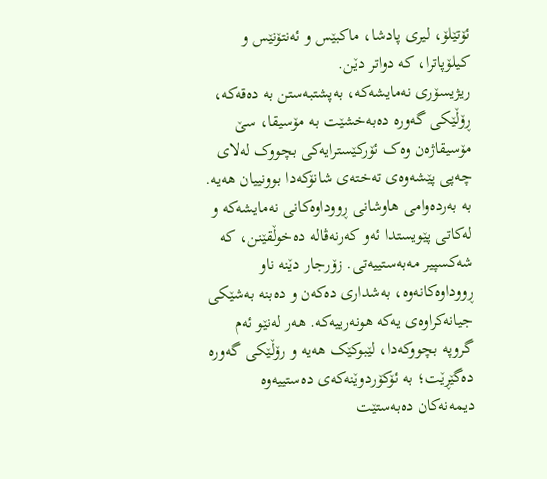ئۆتێلۆ، لیری پادشا، ماکبێس و ئەنتۆنێس و کیلۆپاترا، کە دواتر دێن.
ریژیسۆری نەمایشەکە، بەپشتبەستن بە دەقەکە، ڕۆڵێکی گەورە دەبەخشێت بە مۆسیقا، سێ مۆسیقاژەن وەک ئۆرکێسترایەکی بچووک لەلای چەپی پێشەوەی تەختەی شانۆکەدا بوونییان هەیە. بە بەردەوامی هاوشانی ڕووداوەکانی نەمایشەکە و لەکاتی پێویستدا ئەو کەرنەڤالە دەخوڵقێنن، کە شەکسپیر مەبەستییەتی. زۆرجار دێنە ناو ڕووداوەکانەوە، بەشداری دەکەن و دەبنە بەشێکی جیانەکراوەی یەکە هونەرییەکە. هەر لەنێو ئەم گروپە بچووکەدا، لێبوکێک هەیە و رۆڵێکی گەورە دەگێڕێت؛ بە ئۆکۆردوێنەکەی دەستییەوە دیمەنەکان دەبەستێت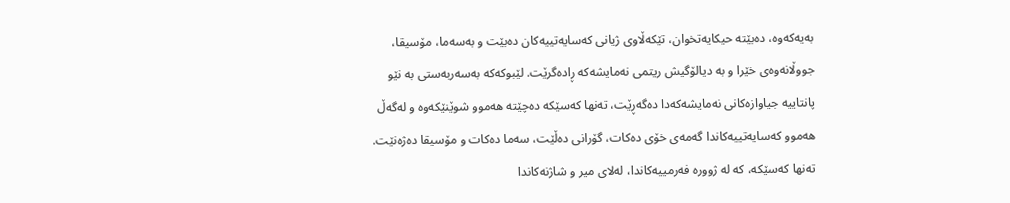بەیەکەوە، دەبێتە حیکایەتخوان، تێکەڵاوی ژیانی کەسایەتییەکان دەبێت و بەسەما، مۆسیقا، جووڵانەوەی خێرا و بە دیالۆگیش ریتمی نەمایشەکە ڕادەگرێت. لێبوکەکە بەسەربەستی بە نێو پانتاییە جیاوازەکانی نەمایشەکەدا دەگەڕێت، تەنها کەسێکە دەچێتە هەموو شوێنێکەوە و لەگەڵ هەموو کەسایەتییەکاندا گەمەی خۆی دەکات، گۆرانی دەڵێت، سەما دەکات و مۆسیقا دەژەنێت. تەنها کەسێکە، کە لە ژوورە فەرمییەکاندا، لەلای میر و شاژنەکاندا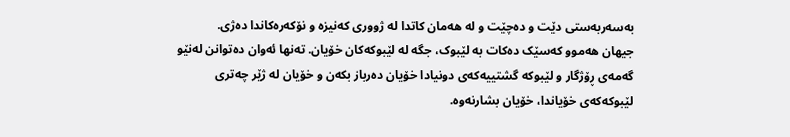بەسەربەستی دێت و دەچێت و لە هەمان کاتدا لە ژووری کەنیزە و نۆکەرەکاندا دەژی.
جیهان هەموو کەسێک دەکات بە لێبوک، جگە لە لێبوکەکان خۆیان. تەنها ئەوان دەتوانن لەنێو گەمەی ڕۆژگار و لێبوکە گشتییەکەی دونیادا خۆیان دەرباز بکەن و خۆیان لە ژێر چەتری لێبوکەکەی خۆیاندا، خۆیان بشارنەوە.